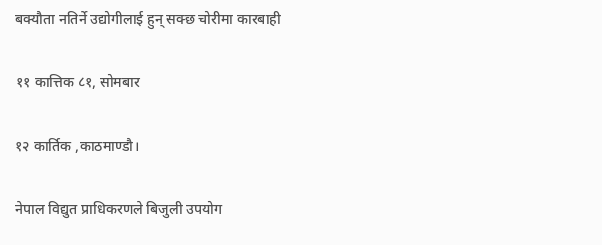बक्यौता नतिर्ने उद्योगीलाई हुन् सक्छ चोरीमा कारबाही

११ कात्तिक ८१, सोमबार

१२ कार्तिक ,काठमाण्डौ।

नेपाल विद्युत प्राधिकरणले बिजुली उपयोग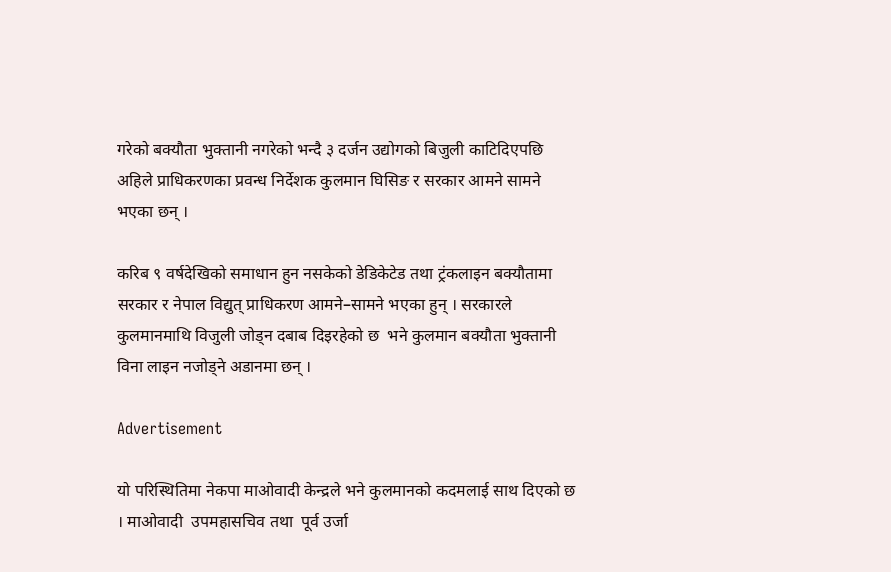गरेको बक्यौता भुक्तानी नगरेको भन्दै ३ दर्जन उद्योगको बिजुली काटिदिएपछि अहिले प्राधिकरणका प्रवन्ध निर्देशक कुलमान घिसिङ र सरकार आमने सामने भएका छन् ।

करिब ९ वर्षदेखिको समाधान हुन नसकेको डेडिकेटेड तथा ट्रंकलाइन बक्यौतामा सरकार र नेपाल विद्युत् प्राधिकरण आमने–सामने भएका हुन् । सरकारले कुलमानमाथि विजुली जोड्न दबाब दिइरहेको छ  भने कुलमान बक्यौता भुक्तानी विना लाइन नजोड्ने अडानमा छन् ।

Advertisement

यो परिस्थितिमा नेकपा माओवादी केन्द्रले भने कुलमानको कदमलाई साथ दिएको छ । माओवादी  उपमहासचिव तथा  पूर्व उर्जा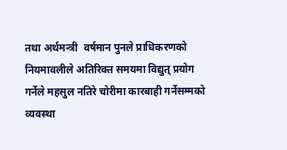तथा अर्थमन्त्री  वर्षमान पुनले प्राधिकरणको नियमावलीले अतिरिक्त समयमा विद्युत् प्रयोग गर्नेले महसुल नतिरे चोरीमा कारबाही गर्नेसम्मको व्यवस्था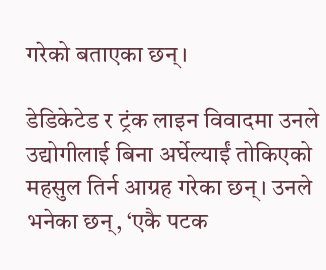गरेको बताएका छन्।

डेडिकेटेड र ट्रंक लाइन विवादमा उनले उद्योगीलाई बिना अर्घेल्याईं तोकिएको महसुल तिर्न आग्रह गरेका छन्। उनले भनेका छन्, ‘एकै पटक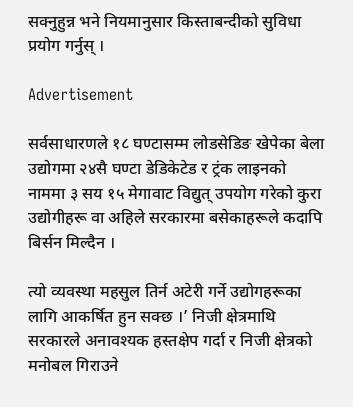सक्नुहुन्न भने नियमानुसार किस्ताबन्दीको सुविधा प्रयोग गर्नुस् ।

Advertisement

सर्वसाधारणले १८ घण्टासम्म लोडसेडिङ खेपेका बेला उद्योगमा २४सै घण्टा डेडिकेटेड र ट्रंक लाइनको नाममा ३ सय १५ मेगावाट विद्युत् उपयोग गरेको कुरा उद्योगीहरू वा अहिले सरकारमा बसेकाहरूले कदापि बिर्सन मिल्दैन ।

त्यो व्यवस्था महसुल तिर्न अटेरी गर्ने उद्योगहरूका लागि आकर्षित हुन सक्छ ।’ निजी क्षेत्रमाथि सरकारले अनावश्यक हस्तक्षेप गर्दा र निजी क्षेत्रको मनोबल गिराउने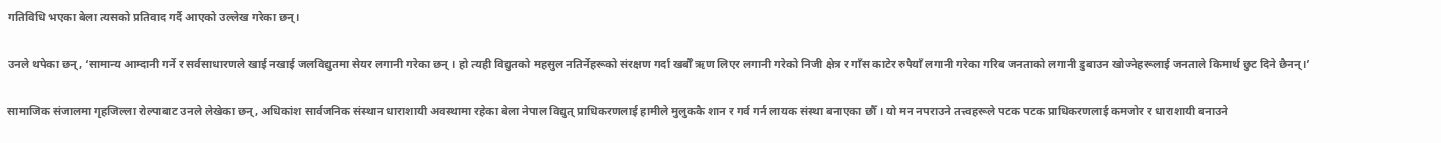गतिविधि भएका बेला त्यसको प्रतिवाद गर्दै आएको उल्लेख गरेका छन्।

उनले थपेका छन्, ‘सामान्य आम्दानी गर्ने र सर्वसाधारणले खाई नखाई जलविद्युतमा सेयर लगानी गरेका छन् । हो त्यही विद्युतको महसुल नतिर्नेहरूको संरक्षण गर्दा खर्बौँ ऋण लिएर लगानी गरेको निजी क्षेत्र र गाँस काटेर रुपैयाँ लगानी गरेका गरिब जनताको लगानी डुबाउन खोज्नेहरूलाई जनताले किमार्थ छुट दिने छैनन्।’

सामाजिक संजालमा गृहजिल्ला रोल्पाबाट उनले लेखेका छन्, अधिकांश सार्वजनिक संस्थान धाराशायी अवस्थामा रहेका बेला नेपाल विद्युत् प्राधिकरणलाई हामीले मुलुककै शान र गर्व गर्न लायक संस्था बनाएका छौँ । यो मन नपराउने तत्त्वहरूले पटक पटक प्राधिकरणलाई कमजोर र धाराशायी बनाउने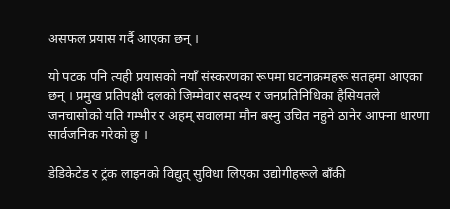असफल प्रयास गर्दै आएका छन् ।

यो पटक पनि त्यही प्रयासको नयाँ संस्करणका रूपमा घटनाक्रमहरू सतहमा आएका छन् । प्रमुख प्रतिपक्षी दलको जिम्मेवार सदस्य र जनप्रतिनिधिका हैसियतले जनचासोको यति गम्भीर र अहम् सवालमा मौन बस्नु उचित नहुने ठानेर आफ्ना धारणा सार्वजनिक गरेको छु ।

डेडिकेटेड र ट्रंक लाइनको विद्युत् सुविधा लिएका उद्योगीहरूले बाँकी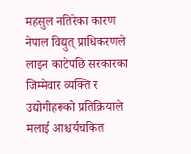महसुल नतिरेका कारण नेपाल विद्युत् प्राधिकरणले लाइन काटेपछि सरकारका जिम्मेवार व्यक्ति र उद्योगीहरूको प्रतिक्रियाले मलाई आश्चर्यचकित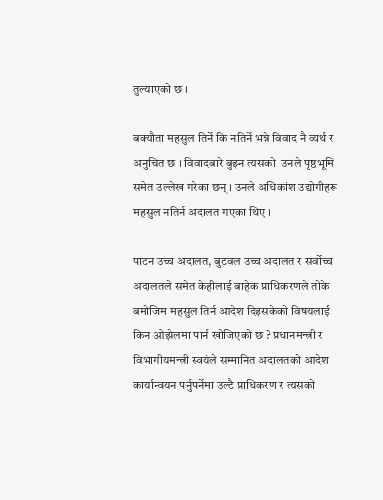तुल्याएको छ ।

बक्यौता महसुल तिर्ने कि नतिर्ने भन्ने विवाद नै व्यर्थ र अनुचित छ । विवादबारे बुझ्न त्यसको  उनले पृष्ठभूमि समेत उल्लेख गरेका छन् । उनले अधिकांश उद्योगीहरू महसुल नतिर्न अदालत गएका थिए ।

पाटन उच्च अदालत, बुटवल उच्च अदालत र सर्वोच्च अदालतले समेत केहीलाई बाहेक प्राधिकरणले तोके बमोजिम महसुल तिर्न आदेश दिइसकेको विषयलाई किन ओझेलमा पार्न खोजिएको छ ? प्रधानमन्त्री र विभागीयमन्त्री स्वयंले सम्मानित अदालतको आदेश कार्यान्वयन पर्नुपर्नेमा उल्टै प्राधिकरण र त्यसको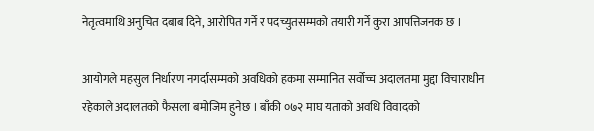नेतृत्वमाथि अनुचित दबाब दिने, आरोपित गर्ने र पदच्युतसम्मको तयारी गर्ने कुरा आपत्तिजनक छ ।

आयोगले महसुल निर्धारण नगर्दासम्मको अवधिको हकमा सम्मानित सर्वोच्च अदालतमा मुद्दा विचाराधीन रहेकाले अदालतको फैसला बमोजिम हुनेछ । बाँकी ०७२ माघ यताको अवधि विवादको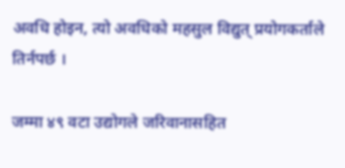अवधि होइन, त्यो अवधिको महसुल विद्युत् प्रयोगकर्ताले तिर्नपर्छ ।

जम्मा ४९ वटा उद्योगले जरिवानासहित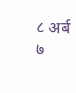८ अर्ब ७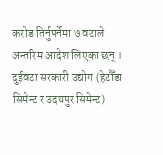करोड तिर्नुपर्नेमा ७ वटाले अन्तरिम आदेश लिएका छन् । दुईवटा सरकारी उद्योग (हेटौँडा सिमेन्ट र उदयपुर सिमेन्ट)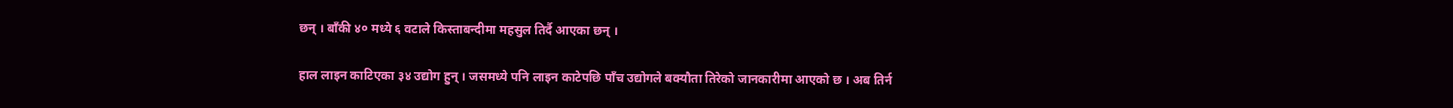छन् । बाँकी ४० मध्ये ६ वटाले किस्ताबन्दीमा महसुल तिर्दै आएका छन् ।

हाल लाइन काटिएका ३४ उद्योग हुन् । जसमध्ये पनि लाइन काटेपछि पाँच उद्योगले बक्यौता तिरेको जानकारीमा आएको छ । अब तिर्न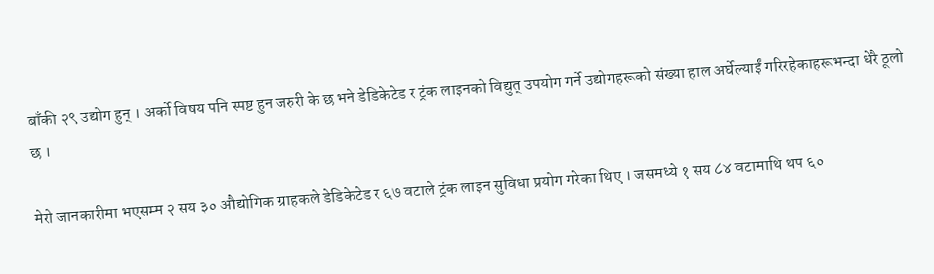बाँकी २९ उद्योग हुन् । अर्को विषय पनि स्पष्ट हुन जरुरी के छ भने डेडिकेटेड र ट्रंक लाइनको विद्युत् उपयोग गर्ने उद्योगहरूको संख्या हाल अर्घेल्याईं गरिरहेकाहरूभन्दा धेरै ठूलो छ ।

मेरो जानकारीमा भएसम्म २ सय ३० औद्योगिक ग्राहकले डेडिकेटेड र ६७ वटाले ट्रंक लाइन सुविधा प्रयोग गरेका थिए । जसमध्ये १ सय ८४ वटामाथि थप ६०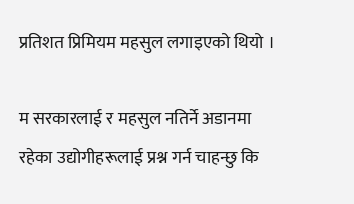प्रतिशत प्रिमियम महसुल लगाइएको थियो ।

म सरकारलाई र महसुल नतिर्ने अडानमा रहेका उद्योगीहरूलाई प्रश्न गर्न चाहन्छु कि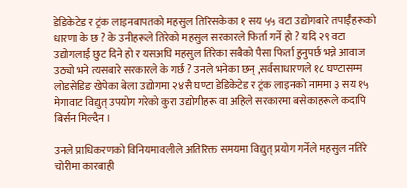डेडिकेटेड र ट्रंक लाइनबापतको महसुल तिरिसकेका १ सय ५५ वटा उद्योगबारे तपाईँहरूको धारणा के छ ? के उनीहरूले तिरेको महसुल सरकारले फिर्ता गर्ने हो ? यदि २९ वटा उद्योगलाई छुट दिने हो र यसअघि महसुल तिरेका सबैको पैसा फिर्ता हुनुपर्छ भन्ने आवाज उठ्यो भने त्यसबारे सरकारले के गर्छ ? उनले भनेका छन् ,सर्वसाधारणले १८ घण्टासम्म लोडसेडिङ खेपेका बेला उद्योगमा २४सै घण्टा डेडिकेटेड र ट्रंक लाइनको नाममा ३ सय १५ मेगावाट विद्युत् उपयोग गरेको कुरा उद्योगीहरू वा अहिले सरकारमा बसेकाहरूले कदापि बिर्सन मिल्दैन ।

उनले प्राधिकरणको विनियमावलीले अतिरिक्त समयमा विद्युत् प्रयोग गर्नेले महसुल नतिरे चोरीमा कारबाही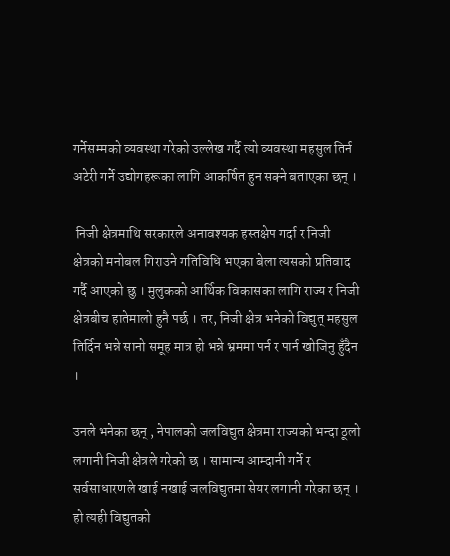गर्नेसम्मको व्यवस्था गरेको उल्लेख गर्दै त्यो व्यवस्था महसुल तिर्न अटेरी गर्ने उद्योगहरूका लागि आकर्षित हुन सक्ने बताएका छन् ।

 निजी क्षेत्रमाथि सरकारले अनावश्यक हस्तक्षेप गर्दा र निजी क्षेत्रको मनोबल गिराउने गतिविधि भएका बेला त्यसको प्रतिवाद गर्दै आएको छु । मुलुकको आर्थिक विकासका लागि राज्य र निजी क्षेत्रबीच हातेमालो हुनै पर्छ । तर, निजी क्षेत्र भनेको विद्युत् महसुल तिर्दिन भन्ने सानो समूह मात्र हो भन्ने भ्रममा पर्न र पार्न खोजिनु हुँदैन ।

उनले भनेका छन् , नेपालको जलविद्युत क्षेत्रमा राज्यको भन्दा ठूलो लगानी निजी क्षेत्रले गरेको छ । सामान्य आम्दानी गर्ने र सर्वसाधारणले खाई नखाई जलविद्युतमा सेयर लगानी गरेका छन् । हो त्यही विद्युतको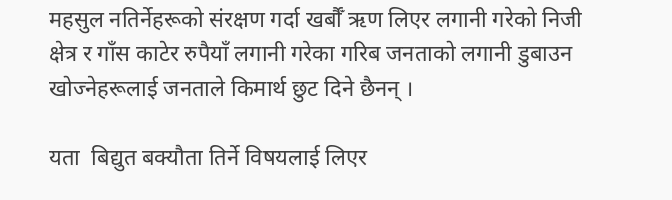महसुल नतिर्नेहरूको संरक्षण गर्दा खर्बौँ ऋण लिएर लगानी गरेको निजी क्षेत्र र गाँस काटेर रुपैयाँ लगानी गरेका गरिब जनताको लगानी डुबाउन खोज्नेहरूलाई जनताले किमार्थ छुट दिने छैनन् ।

यता  बिद्युत बक्यौता तिर्ने विषयलाई लिएर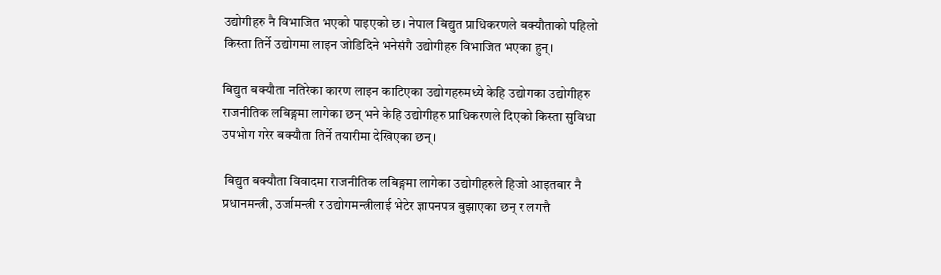उद्योगीहरु नै विभाजित भएको पाइएको छ। नेपाल बिद्युत प्राधिकरणले बक्यौताको पहिलो किस्ता तिर्ने उद्योगमा लाइन जोडिदिने भनेसंगै उद्योगीहरु विभाजित भएका हुन्।

बिद्युत बक्यौता नतिरेका कारण लाइन काटिएका उद्योगहरुमध्ये केहि उद्योगका उद्योगीहरु राजनीतिक लबिङ्गमा लागेका छन् भने केहि उद्योगीहरु प्राधिकरणले दिएको किस्ता सुविधा उपभोग गरेर बक्यौता तिर्ने तयारीमा देखिएका छन्।

 बिद्युत बक्यौता विवादमा राजनीतिक लबिङ्गमा लागेका उद्योगीहरुले हिजो आइतबार नै प्रधानमन्त्री, उर्जामन्त्री र उद्योगमन्त्रीलाई भेटेर ज्ञापनपत्र बुझाएका छन् र लगत्तै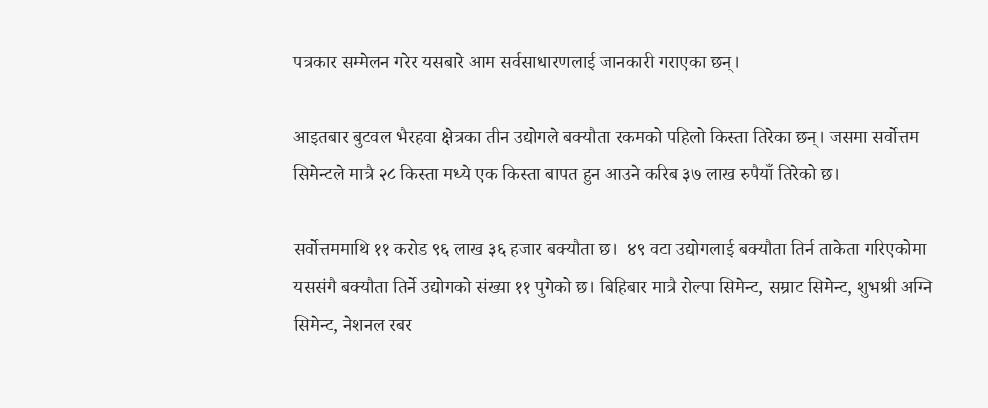पत्रकार सम्मेलन गरेर यसबारे आम सर्वसाधारणलाई जानकारी गराएका छन्।

आइतबार बुटवल भैरहवा क्षेत्रका तीन उद्योगले बक्यौता रकमको पहिलो किस्ता तिरेका छन्। जसमा सर्वोत्तम सिमेन्टले मात्रै २८ किस्ता मध्ये एक किस्ता बापत हुन आउने करिब ३७ लाख रुपैयाँ तिरेको छ।

सर्वोत्तममाथि ११ करोड ९६ लाख ३६ हजार बक्यौता छ।  ४९ वटा उद्योगलाई बक्यौता तिर्न ताकेता गरिएकोमा यससंगै बक्यौता तिर्ने उद्योगको संख्या ११ पुगेको छ। बिहिबार मात्रै रोल्पा सिमेन्ट, सम्राट सिमेन्ट, शुभश्री अग्नि सिमेन्ट, नेशनल रबर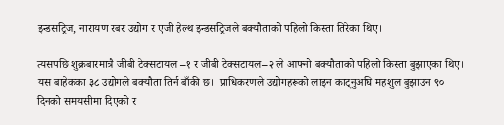इन्डसट्रिज, नारायण रबर उद्योग र एजी हेल्थ इन्डसट्रिजले बक्यौताको पहिलो किस्ता तिरेका थिए।

त्यसपछि शुक्रबारमात्रै जीबी टेक्सटायल –१ र जीबी टेक्सटायल–२ ले आफ्नो बक्यौताको पहिलो किस्ता बुझाएका थिए।  यस बाहेकका ३८ उद्योगले बक्यौता तिर्न बाँकी छ।  प्राधिकरणले उद्योगहरूको लाइन काट्नुअघि महशुल बुझाउन ९० दिनको समयसीमा दिएको र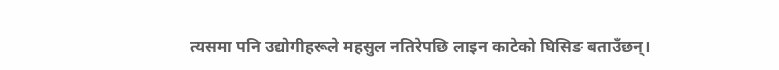त्यसमा पनि उद्योगीहरूले महसुल नतिरेपछि लाइन काटेको घिसिङ बताउँछन्।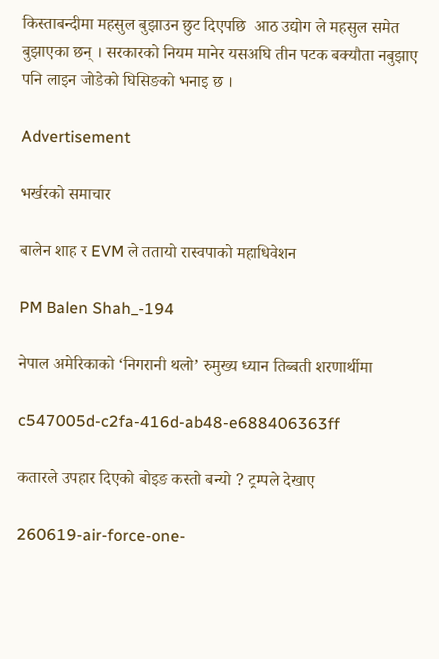किस्ताबन्दीमा महसुल बुझाउन छुट दिएपछि  आठ उद्योग ले महसुल समेत बुझाएका छन् । सरकारको नियम मानेर यसअघि तीन पटक बक्यौता नबुझाए पनि लाइन जोडेको घिसिङको भनाइ छ ।

Advertisement

भर्खरको समाचार

बालेन शाह र EVM ले ततायो रास्वपाको महाधिवेशन

PM Balen Shah_-194

नेपाल अमेरिकाको ‘निगरानी थलो’ रुमुख्य ध्यान तिब्बती शरणार्थीमा

c547005d-c2fa-416d-ab48-e688406363ff

कतारले उपहार दिएको बोइङ कस्तो बन्यो ? ट्रम्पले देखाए

260619-air-force-one-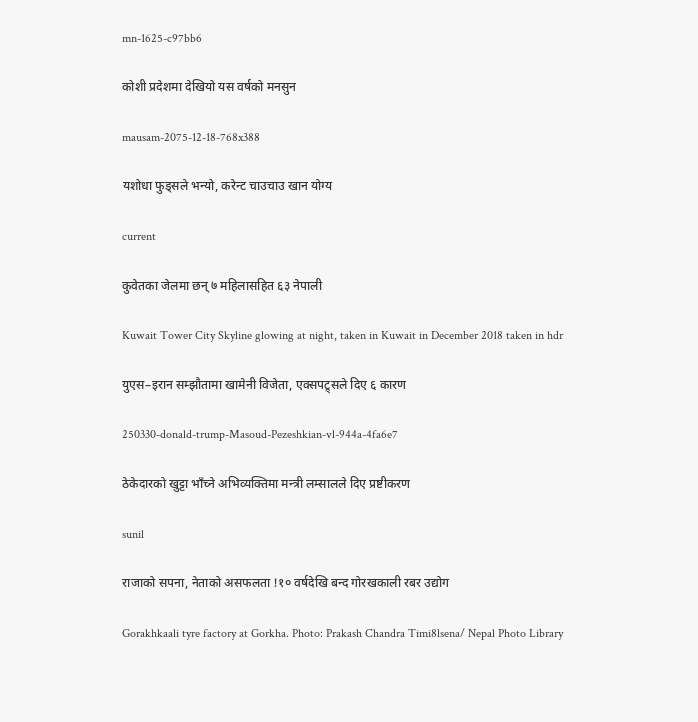mn-1625-c97bb6

कोशी प्रदेशमा देखियो यस वर्षको मनसुन

mausam-2075-12-18-768x388

यशोधा फुड्सले भन्यो, करेन्ट चाउचाउ खान योग्य

current

कुवेतका जेलमा छन् ७ महिलासहित ६३ नेपाली

Kuwait Tower City Skyline glowing at night, taken in Kuwait in December 2018 taken in hdr

युएस–इरान सम्झौतामा खामेनी विजेता, एक्सपट्र्सले दिए ६ कारण

250330-donald-trump-Masoud-Pezeshkian-vl-944a-4fa6e7

ठेकेदारको खुट्टा भाँच्ने अभिव्यक्तिमा मन्त्री लम्सालले दिए प्रष्टीकरण

sunil

राजाको सपना, नेताको असफलता !१० वर्षदेखि बन्द गोरखकाली रबर उद्योग

Gorakhkaali tyre factory at Gorkha. Photo: Prakash Chandra Timi8lsena/ Nepal Photo Library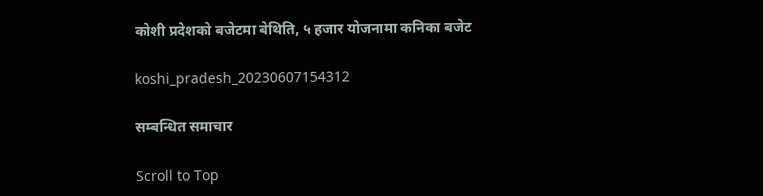कोशी प्रदेशको बजेटमा बेथिति, ५ हजार योजनामा कनिका बजेट

koshi_pradesh_20230607154312

सम्बन्धित समाचार

Scroll to Top